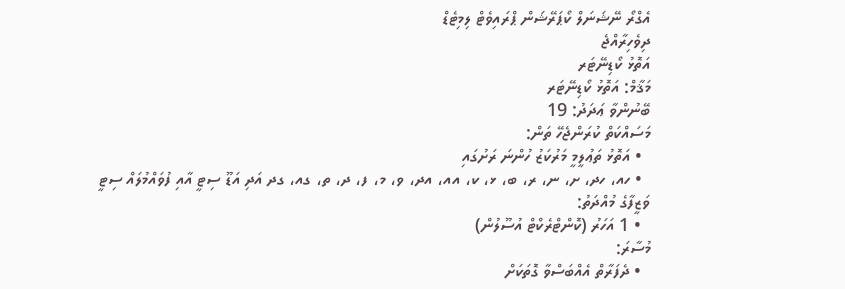އެގްރޯ ނޭޝަނަލް ކޯޕަރޭޝަން ޕްރައިވެޓް ލިމިޓެޑް
ދިވެހިރާއްޖެ
އަތޮޅު ކޯޑިނޭޓަރ
މަޤާމް: އަތޮޅު ކޯޑިނޭޓަރ
ބޭނުންވާ ޢަދަދު: 19
މަސައްކަތް ކުރަންޖެހޭ ތަން:
  • އަތޮޅު ތަޢުލީމީ މަރުކަޒު ހުންނަ ރަށުގައި
  • ހއ، ހދ، ށ، ނ، ރ، ބ، ޅ، ކ، އއ، އދ، ވ، މ، ފ، ދ، ތ، ގއ، ގދ އަދި އަޑޫ ސިޓީ އާއި ފުވައްމުލައް ސިޓީ
ވަޒީފާގެ މުއްދަތު:
  • 1 އަހަރު (ކޮންޓްރެކްޓް އުސޫލުން)
މުސާރަ:
  • ދެފަރާތް އެއްބަސްވާ ގޮތަކަށް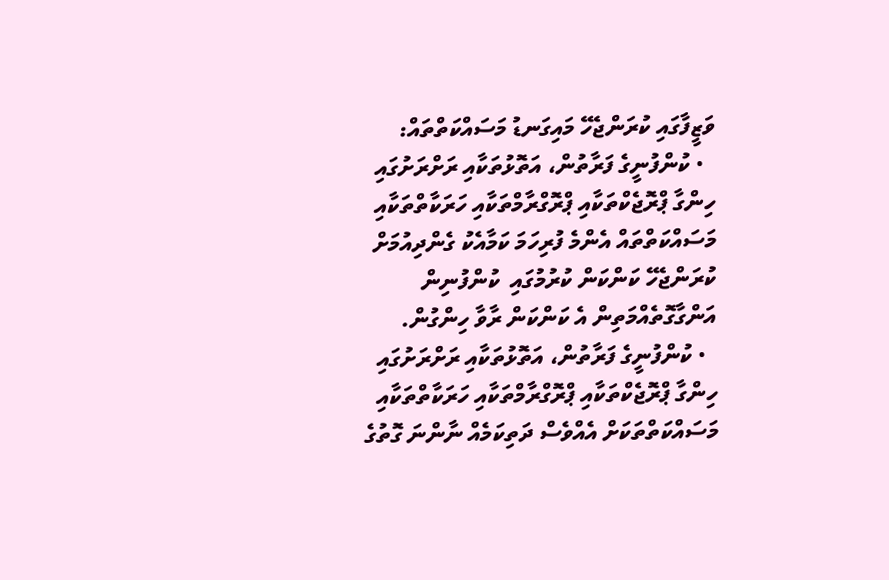ވަޒީފާގައި ކުރަންޖެހޭ މައިގަނޑު މަސައްކަތްތައް:
  • ކުންފުނީގެ ފަރާތުން، އަތޮޅުތަކާއި ރަށްރަށުގައި ހިންގާ ޕްރޮޖެކްތަކާއި ޕްރޮގްރާމްތަކާއި ހަރަކާތްތަކާއި މަސައްކަތްތައް އެންމެ ފުރިހަމަ ކަމާއެކު ގެންދިއުމަށް ކުރަންޖެހޭ ކަންކަން ކުރުމުގައި  ކުންފުނިން އަންގާގޮތެއްމަތިން އެ ކަންކަން ރާވާ ހިންގުން.
  • ކުންފުނީގެ ފަރާތުން، އަތޮޅުތަކާއި ރަށްރަށުގައި ހިންގާ ޕްރޮޖެކްތަކާއި ޕްރޮގްރާމްތަކާއި ހަރަކާތްތަކާއި މަސައްކަތްތަކަށް އެއްވެސް ދަތިކަމެއް ނާންނަ ގޮތުގެ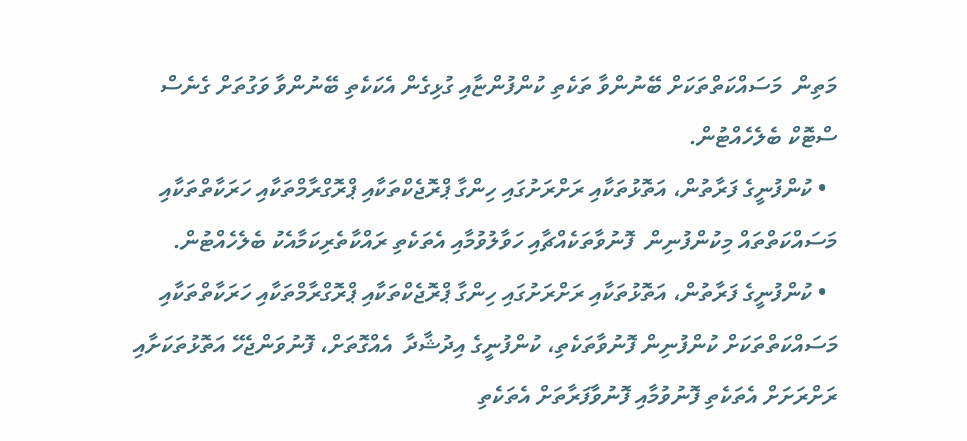މަތިން  މަސައްކަތްތަކަށް ބޭނުންވާ ތަކެތި ކުންފުންޏާއި ގުޅިގެން އެކަކެތި ބޭނުންވާ ވަގުތަށް ގެނެސް ސްޓޮކް ބެލެހެއްޓުން.
  • ކުންފުނީގެ ފަރާތުން، އަތޮޅުތަކާއި ރަށްރަށުގައި ހިންގާ ޕްރޮޖެކްތަކާއި ޕްރޮގްރާމްތަކާއި ހަރަކާތްތަކާއި މަސައްކަތްތައް މިކުންފުނިން  ފޮނުވާތަކެއްޗާއި ހަވާލުވުމާއި އެތަކެތި ރައްކާތެރިކަމާއެކު ބެލެހެއްޓުން.
  • ކުންފުނީގެ ފަރާތުން، އަތޮޅުތަކާއި ރަށްރަށުގައި ހިންގާ ޕްރޮޖެކްތަކާއި ޕްރޮގްރާމްތަކާއި ހަރަކާތްތަކާއި މަސައްކަތްތަކަށް ކުންފުނިން ފޮނުވާތަކެތި، ކުންފުނީގެ އިދުޝާދާ  އެއްގޮތަށް، ފޮނުވަންޖެހޭ އަތޮޅުތަކަށާއި ރަށްރަށަށް އެތަކެތި ފޮނުވުމާއި ފޮނުވާފަރާތަށް އެތަކެތި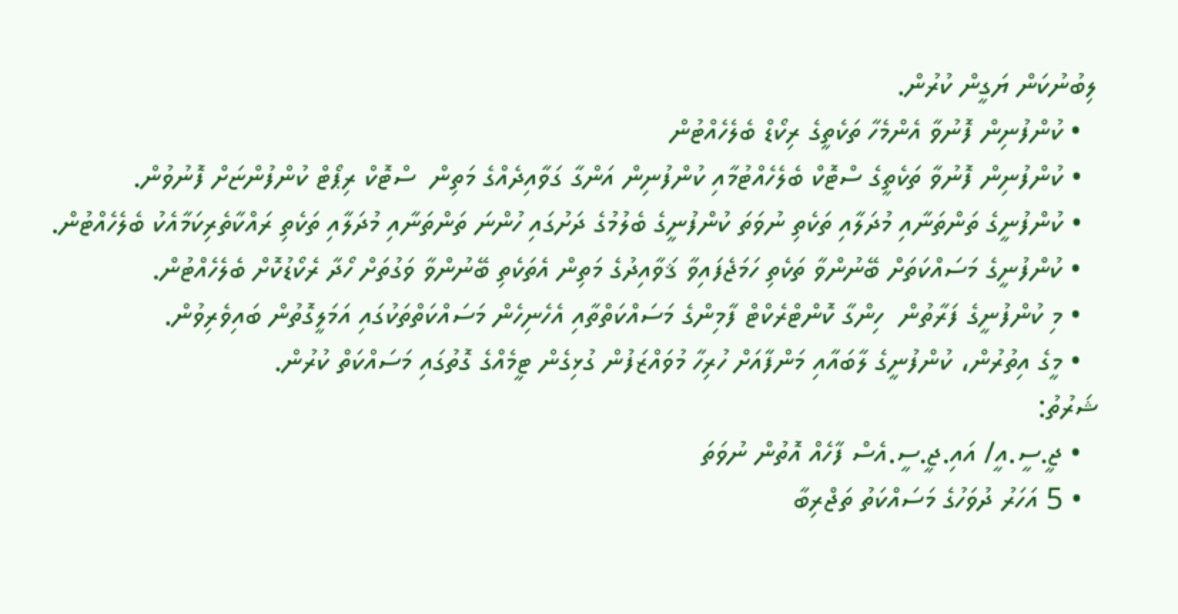ލިބުނުކަން ޔަގީން ކުރުން.
  • ކުންފުނިން ފޮނުވާ އެންމެހާ ތަކެތީގެ ރިކޯޑް ބެލެހެއްޓުން
  • ކުންފުނިން ފޮނުވާ ތަކެތީގެ ސްޓޮކް ބެލެހެއްޓުމާއި ކުންފުނިން އަންގާ ގަވާއިދެއްގެ މަތިން  ސްޓޮކް ރިޕޯޓް ކުންފުންޏަށް ފޮނުވުން.
  • ކުންފުނީގެ ތަންތަނާއި މުދަލާއި ތަކެތި ނުވަތަ ކުންފުނީގެ ބެލުމުގެ ދަށުގައި ހުންނަ ތަންތަނާއި މުދަލާއި ތަކެތި ރައްކާތެރިކަމާއެކު ބެލެހެއްޓުން.
  • ކުންފުނީގެ މަސައްކަތަށް ބޭނުންވާ ތަކެތި ހަމަޖެފައިވާ ޤަވާއިދުގެ މަތިން އެތަކެތި ބޭނުންވާ ވަގުތަށް ހޯދާ ރެކޯޑުކޮށް ބެލެހެއްޓުން.
  • މި ކުންފުނީގެ ފަރާތުން  ހިންގާ ކޮންޓްރެކްޓް ފާމިންގެ މަސައްކަތްތާއި އެހެނިހެން މަސައްކަތްތަކުގައި އަމަލީގޮތުން ބައިވެރިވުން.
  • މީގެ އިތުރުން، ކުންފުނީގެ ލާބައާއި މަންފާއަށް ހުރިހާ މުވައްޒަފުން ގުޅިގެން ޓީމެއްގެ ގޮތުގައި މަސައްކަތް ކުރުން.
ޝަރުތު:
  • ޖީ.ސީ.އީ/ އައި.ޖީ.ސީ.އެސް ފާހެއް އޮތުން ނުވަތަ
  • 5 އަހަރު ދުވަހުގެ މަސައްކަތު ތަޖްރިބާ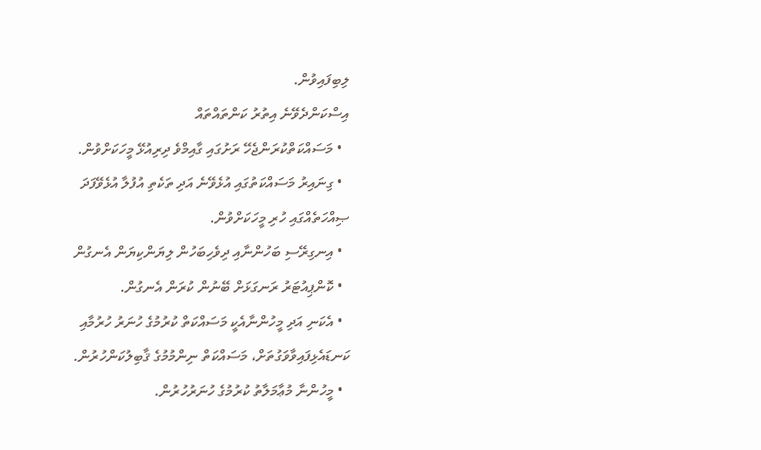ލިބިފައިވުން.
އިސްކަންދެވޭނެ އިތުރު ކަންތައްތައް
  • މަސައްކަތްކުރަންޖެހޭ ރަށުގައި ގާއިމްވެ ދިރިއުޅޭ މީހަކަށްވުން.
  • ގިނައިރު މަސައްކަތުގައި އުޅެވޭނެ އަދި ތަކެތި އުފުލާ އުޅެވޭފަދަ ޞިއްހަތެއްގައި ހުރި މީހަކަށްވުން.
  • އިނގިރޭސި ބަހުންނާއި ދިވެހިބަހުން ލިޔަންކިޔަން އެނގުން
  • ކޮންޕިއުޓަރު ރަނގަޅަށް ބޭނުން ކުރަން އެނގުން.
  • އެކަނި އަދި މީހުންނާއެކީ މަސައްކަތް ކުރުމުގެ ހުނަރު ހުރުމާއި ކަނޑައެޅިފައިވާވަގުތަށް، މަސައްކަތް ނިންމުމުގެ ޤާބިލުކަންހުރުން.
  • މީހުންނާ މުޢާމަލާތު ކުރުމުގެ ހުނަރުހުރުން.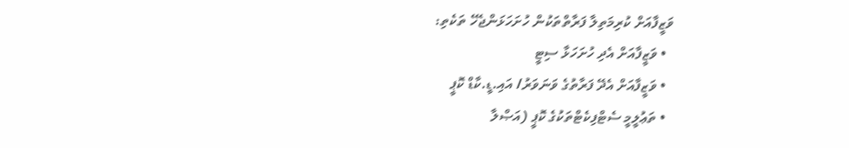ވަޒީފާއަށް ކުރިމަތިލާ ފަރާތްތަކުން ހުށަހަޅަންޖެހޭ ތަކެތި:
  • ވަޒީފާއަށް އެދި ހުށަހަޅާ ސިޓީ
  • ވަޒީފާއަށް އެދޭ ފަރާތުގެ ވަނަވަރު/ އައި.ޑީ.ކާޑް ކޮޕީ
  • ތަޢުލީމީ ސެޓްފިކެޓްތަކުގެ ކޮޕީ (އަޞްލާ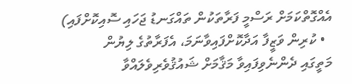އެއްގޮތްކަމަށް ރަސްމީ ފަރާތަކުން ތައްގަނޑު ޖަހައި ސޮއިކޮށްފައި)
  • ކުރިން ވަޒީފާ އަދާކޮށްފައިވާނަމަ، އެފަރާތުގެ ލިޔުން
މަތީގައި ދެންނެވިފައިވާ މަޤާމަށް ޝައުޤުވެރިވެލައްވާ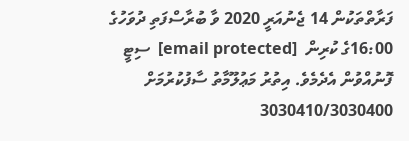ފަރާތްތަކުން 14 ޖެނުއަރީ 2020 ވާ ބުރާސްފަތި ދުވަހުގެ 16:00ގެ ކުރިން  [email protected]  ސިޓީ ފޮނުއްވުން އެދެމެވެ. އިތުރު މަޢުލޫމާތު ސާފުކުރުމަށް 3030410/3030400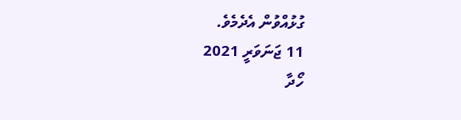ގުޅުއްވުން އެދެމެވެ.
11 ޖަނަވަރީ 2021
ހޯދާ